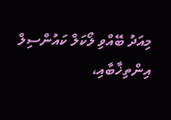މިއަދު ބޭއްވި ލޯކަލް ކައުންސިލް އިންތިޚާބާއި،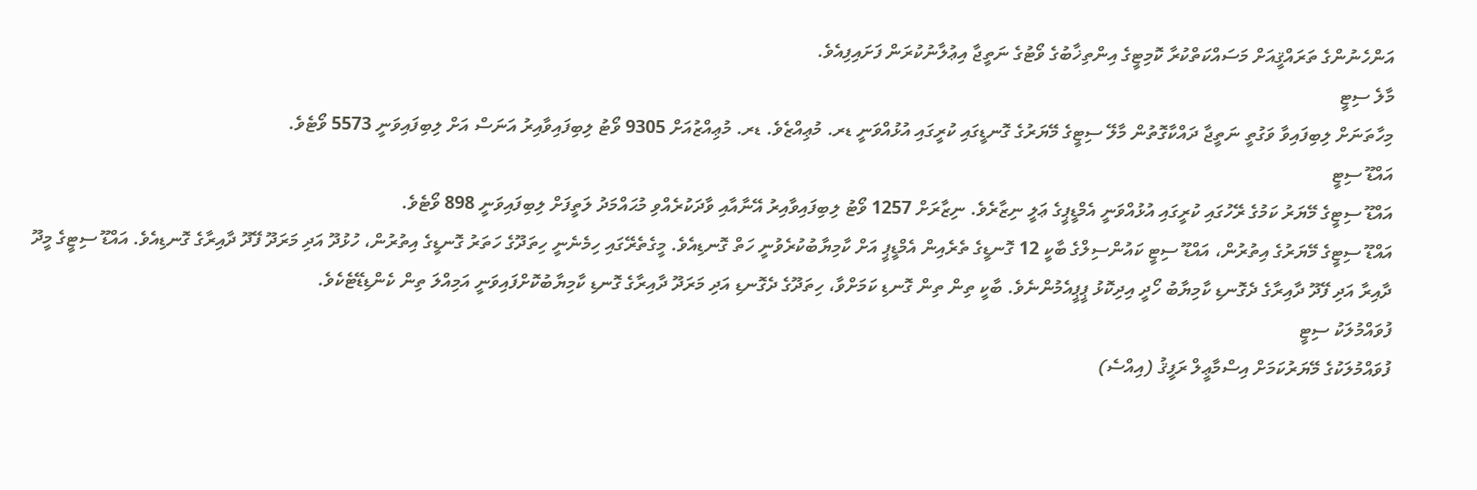އަންހެނުންގެ ތަރައްޤީއަށް މަސައްކަތްކުރާ ކޮމިޓީގެ އިންތިޚާބުގެ ވޯޓުގެ ނަތީޖާ އިޢުލާނުކުރަން ފަށައިފިއެވެ.
މާލެ ސިޓީ
މިހާތަނަށް ލިބިފައިވާ ވަގުތީ ނަތީޖާ ދައްކާގޮތުން މާލޭ ސިޓީގެ މޭޔަރުގެ ގޮނޑީގައި ކުރީގައި އުޅުއްވަނީ ޑރ. މުޢިއްޒެވެ. ޑރ. މުޢިއްޒުއަށް 9305 ވޯޓު ލިބިފައިވާއިރު އަނަސް އަށް ލިބިފައިވަނީ 5573 ވޯޓެވެ.
އައްޑޫ ސިޓީ
އައްޑޫ ސިޓީގެ މޭޔަރު ކަމުގެ ރޭހުގައި ކުރީގައި އުޅުއްވަނީ އެމްޑީޕީގެ ޢަލީ ނިޒާރެވެ. ނިޒާރަށް 1257 ވޯޓު ލިބިފައިވާއިރު އޭނާއާއި ވާދަކުރެއްވި މުޙައްމަދު ލަތީފަށް ލިބިފައިވަނީ 898 ވޯޓެވެ.
އައްޑޫ ސިޓީގެ މޭޔަރުގެ އިތުރުން، އައްޑޫ ސިޓީ ކައުންސިލްގެ ބާކީ 12 ގޮނޑީގެ ތެރެއިން އެމްޑީޕީ އަށް ކާމިޔާބުކުރެވުނީ ހަތް ގޮނޑިއެވެ. މީގެތެރޭގައި ހިމެނެނީ ހިތަދޫގެ ހަތަރު ގޮނޑީގެ އިތުރުން، ހުޅުދޫ އަދި މަރަދޫ ފޭދޫ ދާއިރާގެ ގޮނޑިއެވެ. އައްޑޫ ސިޓީގެ މީދޫ ދާއިރާ އަދި ފޭދޫ ދާއިރާގެ ދެގޮނޑި ކާމިޔާބު ހޯދީ އިދިކޮޅު ޕީޕީއެމުންނެވެ. ބާކީ ތިން ތިން ގޮނޑި ކަމަށްވާ، ހިތަދޫގެ ދެގޮނޑި އަދި މަރަދޫ ދާއިރާގެ ގޮނޑި ކާމިޔާބުކޮށްފައިވަނީ އަމިއްލަ ތިން ކެންޑިޑޭޓެކެވެ.
ފުވައްމުލަކު ސިޓީ
ފުވައްމުލަކުގެ މޭޔަރުކަމަށް އިސްމާޢީލް ރަފީޤު (އިއްސެ)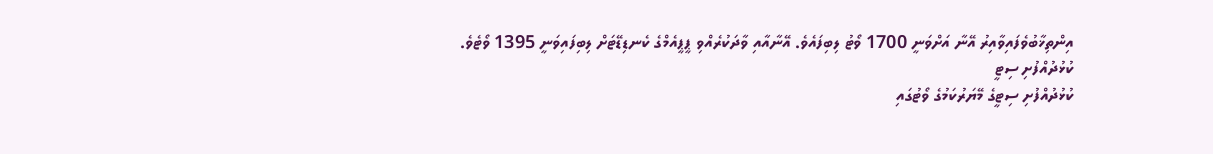އިންތިޚާބުވެފައިވާއިރު އޭނާ އަށްވަނީ 1700 ވޯޓު ލިބިފައެވެ. އޭނާއާއި ވާދަކުރެއްވި ޕީޕީއެމްގެ ކެނޑިޑޭޓަށް ލިބިފައިވަނީ 1395 ވޯޓެވެ.
ކުޅުދުއްފުށި ސިޓީ
ކުޅުދުއްފުށި ސިޓީގެ މޭޔަރުކަމުގެ ވޯޓުގައި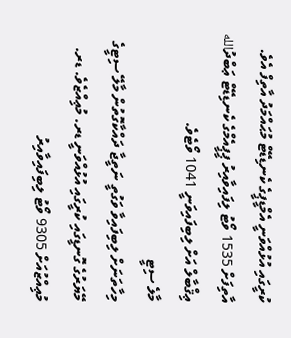ކުރީގައި އުޅުއްވަނީ އެމްޑީޕީގެ ކެނޑިޑޭޓް މުޙައްމަދު އާތިފް އެވެ. އާތިފަށް 1535 ވޯޓު ލިފައިވާއިރު ޕީޕީއެމްގެ ކެނޑިޑޭޓް ޢަބްދުالله ޢިޤްބާލް އަށް ލިބިފައިވަނީ 1041 ވޯޓެވެ.
މާލެ ސިޓީ
މިހާތަނަށް ލިބިފައިވާ ވަގުތީ ނަތީޖާ ދައްކާގޮތުން މާލޭ ސިޓީގެ މޭޔަރުގެ ގޮނޑީގައި ކުރީގައި އުޅުއްވަނީ ޑރ. މުޢިއްޒެވެ. ޑރ. މުޢިއްޒުއަށް 9305 ވޯޓު ލިބިފައިވާއިރު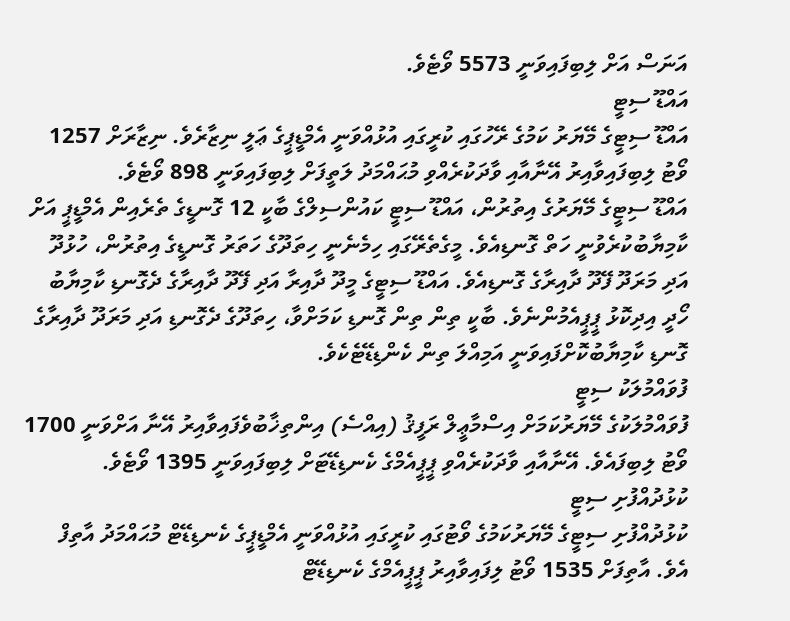އަނަސް އަށް ލިބިފައިވަނީ 5573 ވޯޓެވެ.
އައްޑޫ ސިޓީ
އައްޑޫ ސިޓީގެ މޭޔަރު ކަމުގެ ރޭހުގައި ކުރީގައި އުޅުއްވަނީ އެމްޑީޕީގެ ޢަލީ ނިޒާރެވެ. ނިޒާރަށް 1257 ވޯޓު ލިބިފައިވާއިރު އޭނާއާއި ވާދަކުރެއްވި މުޙައްމަދު ލަތީފަށް ލިބިފައިވަނީ 898 ވޯޓެވެ.
އައްޑޫ ސިޓީގެ މޭޔަރުގެ އިތުރުން، އައްޑޫ ސިޓީ ކައުންސިލްގެ ބާކީ 12 ގޮނޑީގެ ތެރެއިން އެމްޑީޕީ އަށް ކާމިޔާބުކުރެވުނީ ހަތް ގޮނޑިއެވެ. މީގެތެރޭގައި ހިމެނެނީ ހިތަދޫގެ ހަތަރު ގޮނޑީގެ އިތުރުން، ހުޅުދޫ އަދި މަރަދޫ ފޭދޫ ދާއިރާގެ ގޮނޑިއެވެ. އައްޑޫ ސިޓީގެ މީދޫ ދާއިރާ އަދި ފޭދޫ ދާއިރާގެ ދެގޮނޑި ކާމިޔާބު ހޯދީ އިދިކޮޅު ޕީޕީއެމުންނެވެ. ބާކީ ތިން ތިން ގޮނޑި ކަމަށްވާ، ހިތަދޫގެ ދެގޮނޑި އަދި މަރަދޫ ދާއިރާގެ ގޮނޑި ކާމިޔާބުކޮށްފައިވަނީ އަމިއްލަ ތިން ކެންޑިޑޭޓެކެވެ.
ފުވައްމުލަކު ސިޓީ
ފުވައްމުލަކުގެ މޭޔަރުކަމަށް އިސްމާޢީލް ރަފީޤު (އިއްސެ) އިންތިޚާބުވެފައިވާއިރު އޭނާ އަށްވަނީ 1700 ވޯޓު ލިބިފައެވެ. އޭނާއާއި ވާދަކުރެއްވި ޕީޕީއެމްގެ ކެނޑިޑޭޓަށް ލިބިފައިވަނީ 1395 ވޯޓެވެ.
ކުޅުދުއްފުށި ސިޓީ
ކުޅުދުއްފުށި ސިޓީގެ މޭޔަރުކަމުގެ ވޯޓުގައި ކުރީގައި އުޅުއްވަނީ އެމްޑީޕީގެ ކެނޑިޑޭޓް މުޙައްމަދު އާތިފް އެވެ. އާތިފަށް 1535 ވޯޓު ލިފައިވާއިރު ޕީޕީއެމްގެ ކެނޑިޑޭޓް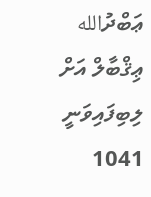ޢަބްދުالله ޢިޤްބާލް އަށް ލިބިފައިވަނީ 1041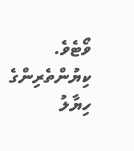ވޯޓެވެ.
ކިޔުންތެރިންގެ ހިޔާލު